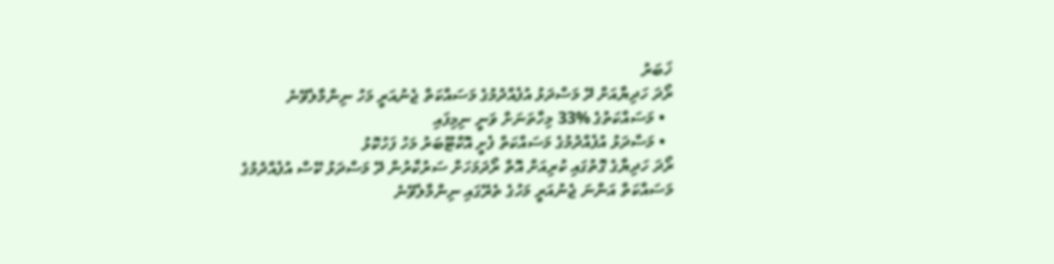ޚަބަރު
ރޯދަ ހަދިޔާއަށް ދޭ މަސްދަޅު އުފެއްދުމުގެ މަސައްކަތް ޖެނުއަރީ މަހު ނިންމާލެވޭނެ
  • މަސައްކަތުގެ %33 މިހާތަނަށް ވަނީ ނިމިފައި
  • މަސްދަޅު އުފެއްދުމުގެ މަސައްކަތް ފެށީ އޮކްޓޫބަރު މަހު ފަހުކޮޅު
ރޯދަ ހަދިޔާގެ ގޮތުގައި ކުރިއަށް އޮތް ރޯދަމަހަށް ސަރުކާރުން ދޭ މަސްދަޅު ކޭސް އުފެއްދުމުގެ މަސައްކަތް އަންނަ ޖެނުއަރީ މަހުގެ ތެރޭގައި ނިންމާލެވޭނެ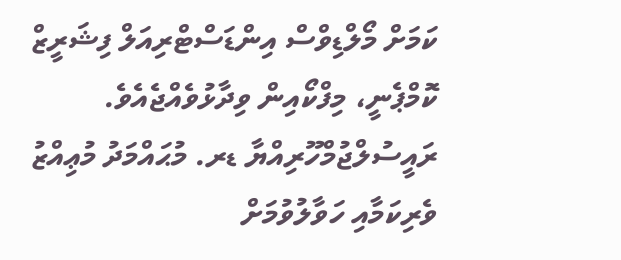ކަމަށް މޯލްޑިވްސް އިންޑަސްޓްރިއަލް ފިޝަރީޒް ކޮމްޕެނީ، މިފްކޯއިން ވިދާޅުވެއްޖެއެވެ.
ރައީސުލްޖުމްހޫރިއްޔާ ޑރ. މުޙައްމަދު މުޢިއްޒު ވެރިކަމާއި ހަވާލުވުމަށް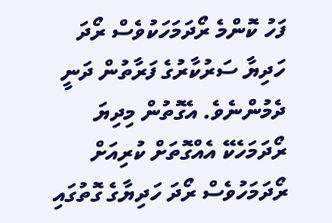ފަހު ކޮންމެ ރޯދަމަހަކުވެސް ރޯދަ ހަދިޔާ ސަރުކާރުގެ ފަރާތުން ދަނީ ދެމުންނެވެ. އެގޮތުން މިދިޔަ ރޯދަމަހެކޭ އެއްގޮތަށް ކުރިއަށް ރޯދަމަހުވެސް ރޯދަ ހަދިޔާގެ ގޮތުގައި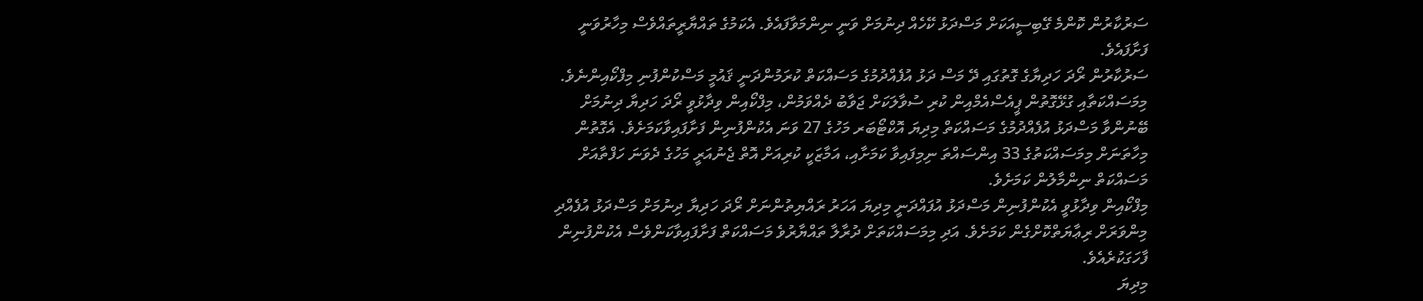ސަރުކާރުން ކޮންމެ ގޭބިސީއަކަށް މަސްދަޅު ކޭހެއް ދިނުމަށް ވަނީ ނިންމަވާފައެވެ. އެކަމުގެ ތައްޔާރީތައްވެސް މިހާރުވަނީ ފަށާފައެވެ.
ސަރުކާރުން ރޯދަ ހަދިޔާގެ ގޮތުގައި ދޭ މަސް ދަޅު އުފެއްދުމުގެ މަސައްކަތް ކުރަމުންދަނީ ޤައުމީ މަސްކުންފުނި މިފްކޯއިންނެވެ. މިމަސައްކަތާއި ގުޅޭގޮތުން ޕީއެސްއެމްއިން ކުރި ސުވާލަކަށް ޖަވާބު ދެއްވަމުން، މިފްކޯއިން ވިދާޅުވީ ރޯދަ ހަދިޔާ ދިނުމަށް ބޭނުންވާ މަސްދަޅު އުފެއްދުމުގެ މަސައްކަތް މިދިޔަ އޮކްޓޯބަރ މަހުގެ 27 ވަނަ އެކުންފުނިން ފަށާފައިވާކަމަށެވެ. އެގޮތުން މިހާތަނަށް މިމަސައްކަތުގެ 33 އިންސައްތަ ނިމިފައިވާ ކަމަށާއި، އަމާޒަކީ ކުރިއަށް އޮތް ޖެނުއަރީ މަހުގެ ދެވަނަ ހަފްތާއަށް މަސައްކަތް ނިންމާލުން ކަމަށެވެ.
މިފްކޯއިން ވިދާޅުވީ އެކުންފުނިން މަސްދަޅު އުފައްދަނީ މިދިޔަ އަހަރު ރައްޔިތުންނަށް ރޯދަ ހަދިޔާ ދިނުމަށް މަސްދަޅު އުފެއްދި މިންވަރަށް ރިޢާޔަތްކޮށްގެން ކަމަށެވެ. އަދި މިމަސައްކަތަށް ދުރާލާ ތައްޔާރުވެ މަސައްކަތް ފަށާފައިވާކަންވެސް އެކުންފުނިން ފާހަގަކުރެއެވެ.
މިދިޔަ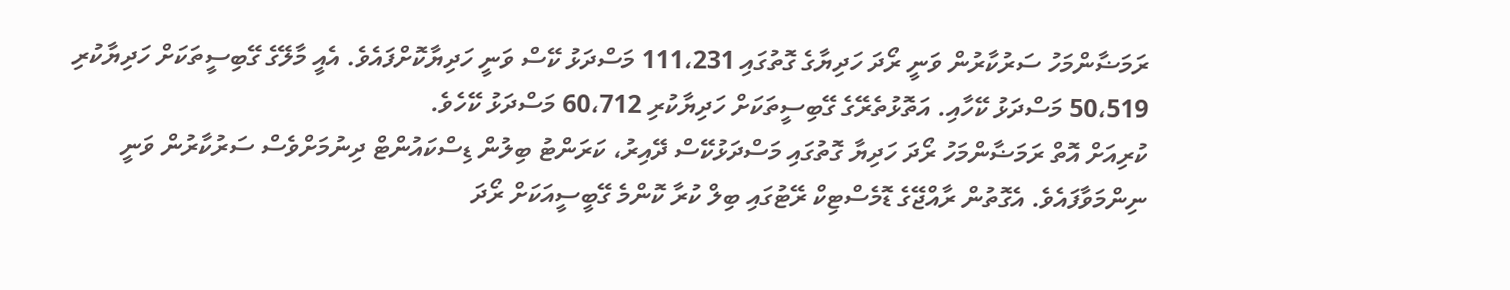ރަމަޟާންމަހު ސަރުކާރުން ވަނީ ރޯދަ ހަދިޔާގެ ގޮތުގައި 111،231 މަސްދަޅު ކޭސް ވަނީ ހަދިޔާކޮށްފައެވެ. އެއީ މާލޭގެ ގޭބިސީތަކަށް ހަދިޔާކުރި 50،519 މަސްދަޅު ކޭހާއި. އަތޮޅުތެރޭގެ ގޭބިސީތަކަށް ހަދިޔާކުރި 60،712 މަސްދަޅު ކޭހެވެ.
ކުރިއަށް އޮތް ރަމަޟާންމަހު ރޯދަ ހަދިޔާ ގޮތުގައި މަސްދަޅުކޭސް ދޭއިރު، ކަރަންޓު ބިލުން ޑިސްކައުންޓް ދިނުމަށްވެސް ސަރުކާރުން ވަނީ ނިންމަވާފައެވެ. އެގޮތުން ރާއްޖޭގެ ޑޮމެސްޓިކް ރޭޓުގައި ބިލް ކުރާ ކޮންމެ ގޭބީސީއަކަށް ރޯދަ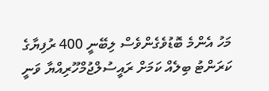މަހު އެންމެ ބޮޑުވެގެންވެސް ލިބޭނީ 400 ރުފިޔާގެ ކަރަންޓު ބިލެއް ކަމަށް ރައީސުލްޖުމްހޫރިއްޔާ ވަނީ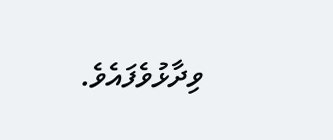ވިދާޅުވެފައެވެ.